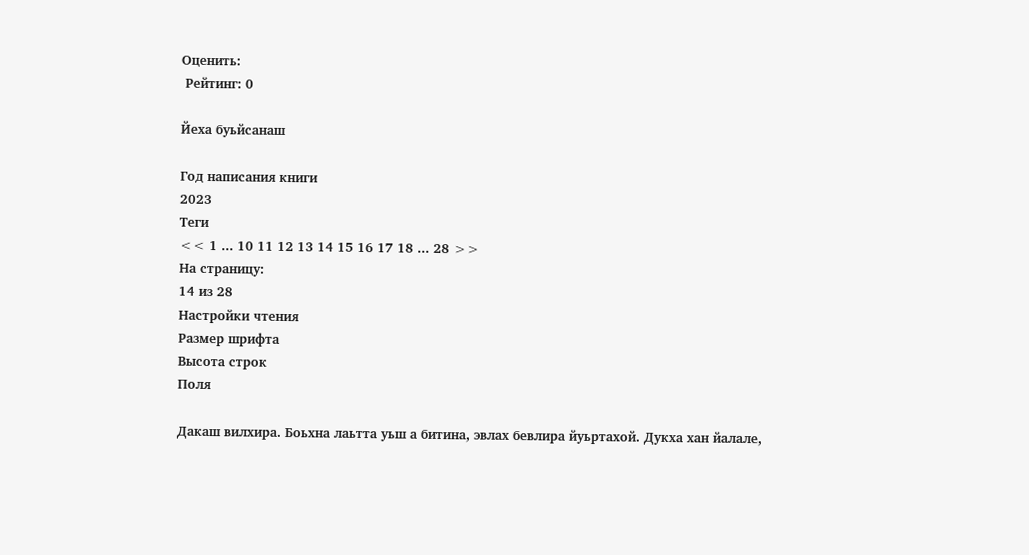Оценить:
 Рейтинг: 0

Йеха буьйсанаш

Год написания книги
2023
Теги
<< 1 ... 10 11 12 13 14 15 16 17 18 ... 28 >>
На страницу:
14 из 28
Настройки чтения
Размер шрифта
Высота строк
Поля

Дакаш вилхира. Боьхна лаьтта уьш а битина, эвлах бевлира йуьртахой. Дукха хан йалале,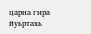царна гира йуьртахь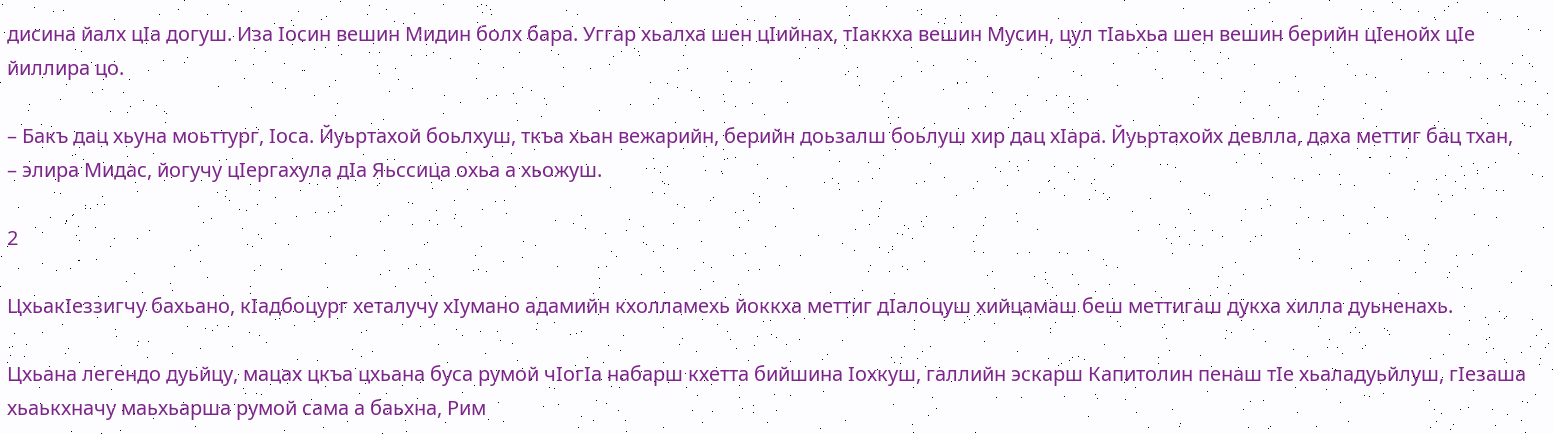дисина йалх цIа догуш. Иза Iосин вешин Мидин болх бара. Уггар хьалха шен цIийнах, тIаккха вешин Мусин, цул тIаьхьа шен вешин берийн цIенойх цIе йиллира цо.

– Бакъ дац хьуна моьттург, Iоса. Йуьртахой боьлхуш, ткъа хьан вежарийн, берийн доьзалш боьлуш хир дац хIара. Йуьртахойх девлла, даха меттиг бац тхан, – элира Мидас, йогучу цIергахула дIа Яьссица охьа а хьожуш.

2

ЦхьакIеззигчу бахьано, кIадбоцург хеталучу хIумано адамийн кхолламехь йоккха меттиг дIалоцуш хийцамаш беш меттигаш дукха хилла дуьненахь.

Цхьана легендо дуьйцу, мацах цкъа цхьана буса румой чIогIа набарш кхетта бийшина Iохкуш, галлийн эскарш Капитолин пенаш тIе хьаладуьйлуш, гIезаша хьаькхначу маьхьарша румой сама а баьхна, Рим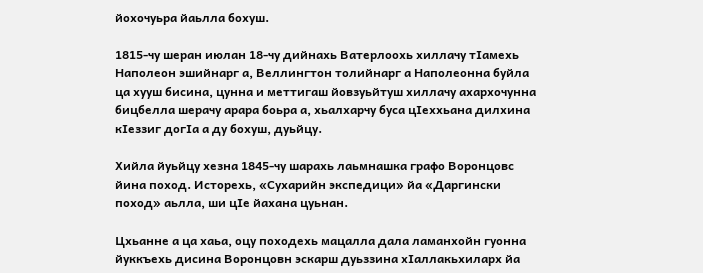йохочуьра йаьлла бохуш.

1815-чу шеран июлан 18-чу дийнахь Ватерлоохь хиллачу тIамехь Наполеон эшийнарг а, Веллингтон толийнарг а Наполеонна буйла ца хууш бисина, цунна и меттигаш йовзуьйтуш хиллачу ахархочунна бицбелла шерачу арара боьра а, хьалхарчу буса цIеххьана дилхина кIеззиг догIа а ду бохуш, дуьйцу.

Хийла йуьйцу хезна 1845-чу шарахь лаьмнашка графо Воронцовс йина поход. Исторехь, «Сухарийн экспедици» йа «Даргински поход» аьлла, ши цIе йахана цуьнан.

Цхьанне а ца хаьа, оцу походехь мацалла дала ламанхойн гуонна йуккъехь дисина Воронцовн эскарш дуьззина хIаллакьхиларх йа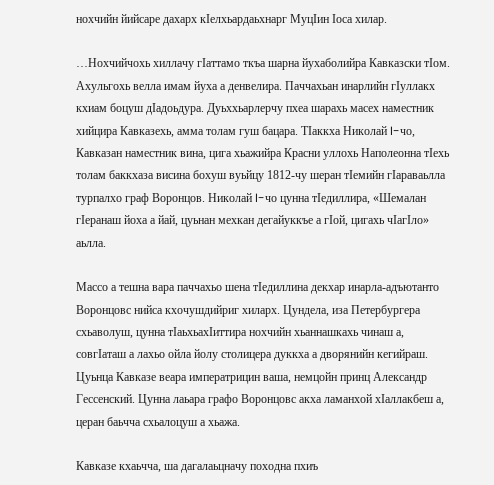нохчийн йийсаре дахарх кIелхьардаьхнарг МуцIин Iоса хилар.

…Нохчийчохь хиллачу гIаттамо ткъа шарна йухаболийра Кавказски тIом. Ахульгохь велла имам йуха а денвелира. Паччахьан инарлийн гIуллакх кхиам боцуш дIадоьдура. Дуьххьарлерчу пхеа шарахь масех наместник хийцира Кавказехь, амма толам гуш бацара. ТIаккха Николай I-чо, Кавказан наместник вина, цига хьажийра Красни уллохь Наполеонна тIехь толам баккхаза висина бохуш вуьйцу 1812-чу шеран тIемийн гIараваьлла турпалхо граф Воронцов. Николай I-чо цунна тIедиллира, «Шемалан гIеранаш йоха а йай, цуьнан мехкан дегайуккъе а гIой, цигахь чIагIло» аьлла.

Массо а тешна вара паччахьо шена тIедиллина декхар инарла-адъютанто Воронцовс нийса кхочушдийриг хиларх. Цундела, иза Петербургера схьаволуш, цунна тIаьхьахIиттира нохчийн хьаннашкахь чинаш а, совгIаташ а лахьо ойла йолу столицера дуккха а дворянийн кегийраш. Цуьнца Кавказе веара императрицин ваша, немцойн принц Александр Гессенский. Цунна лаьара графо Воронцовс акха ламанхой хIаллакбеш а, церан баьчча схьалоцуш а хьажа.

Кавказе кхаьчча, ша дагалаьцначу походна пхиъ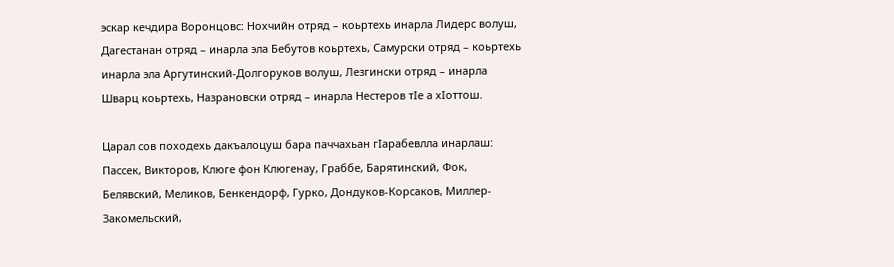эскар кечдира Воронцовс: Нохчийн отряд – коьртехь инарла Лидерс волуш, Дагестанан отряд – инарла эла Бебутов коьртехь, Самурски отряд – коьртехь инарла эла Аргутинский-Долгоруков волуш, Лезгински отряд – инарла Шварц коьртехь, Назрановски отряд – инарла Нестеров тIе а хIоттош.

Царал сов походехь дакъалоцуш бара паччахьан гIарабевлла инарлаш: Пассек, Викторов, Клюге фон Клюгенау, Граббе, Барятинский, Фок, Белявский, Меликов, Бенкендорф, Гурко, Дондуков-Корсаков, Миллер-Закомельский,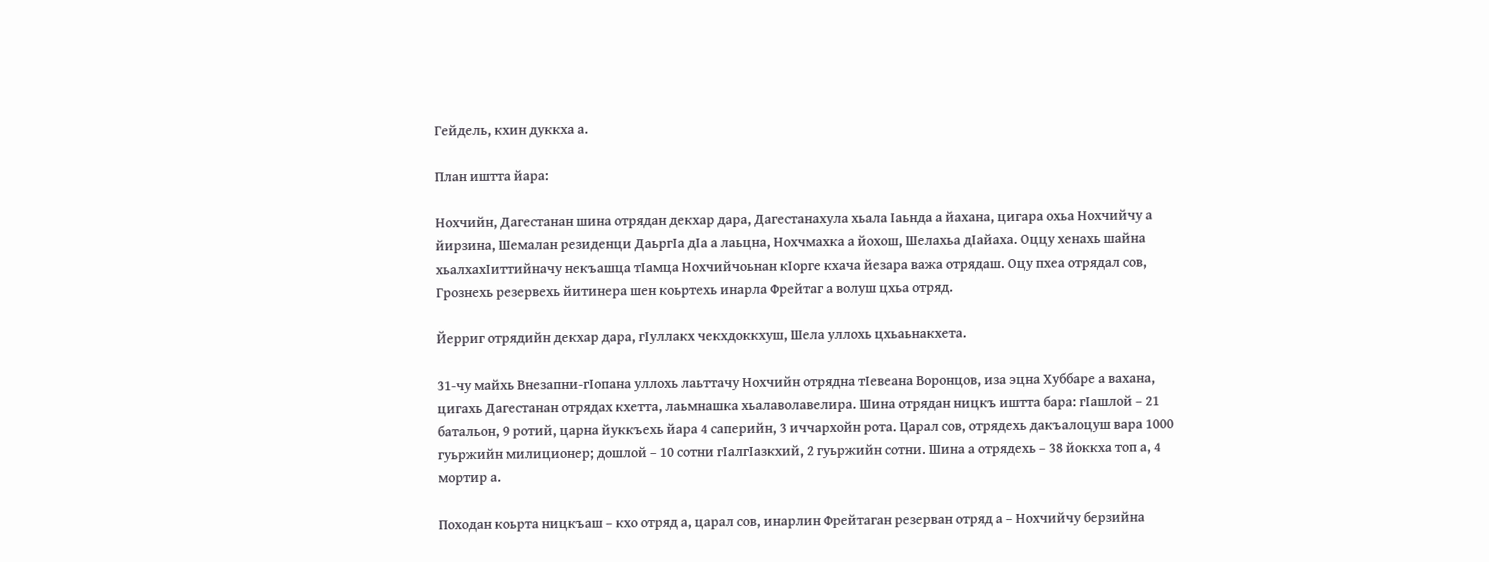Гейдель, кхин дуккха а.

План иштта йара:

Нохчийн, Дагестанан шина отрядан декхар дара, Дагестанахула хьала Iаьнда а йахана, цигара охьа Нохчийчу а йирзина, Шемалан резиденци ДаьргIа дIа а лаьцна, Нохчмахка а йохош, Шелахьа дIайаха. Оццу хенахь шайна хьалхахIиттийначу некъашца тIамца Нохчийчоьнан кIорге кхача йезара важа отрядаш. Оцу пхеа отрядал сов, Грознехь резервехь йитинера шен коьртехь инарла Фрейтаг а волуш цхьа отряд.

Йерриг отрядийн декхар дара, гIуллакх чекхдоккхуш, Шела уллохь цхьаьнакхета.

31-чу майхь Внезапни-гIопана уллохь лаьттачу Нохчийн отрядна тIевеана Воронцов, иза эцна Хуббаре а вахана, цигахь Дагестанан отрядах кхетта, лаьмнашка хьалаволавелира. Шина отрядан ницкъ иштта бара: гIашлой – 21 батальон, 9 ротий, царна йуккъехь йара 4 саперийн, 3 иччархойн рота. Царал сов, отрядехь дакъалоцуш вара 1000 гуьржийн милиционер; дошлой – 10 сотни гIалгIазкхий, 2 гуьржийн сотни. Шина а отрядехь – 38 йоккха топ а, 4 мортир а.

Походан коьрта ницкъаш – кхо отряд а, царал сов, инарлин Фрейтаган резерван отряд а – Нохчийчу берзийна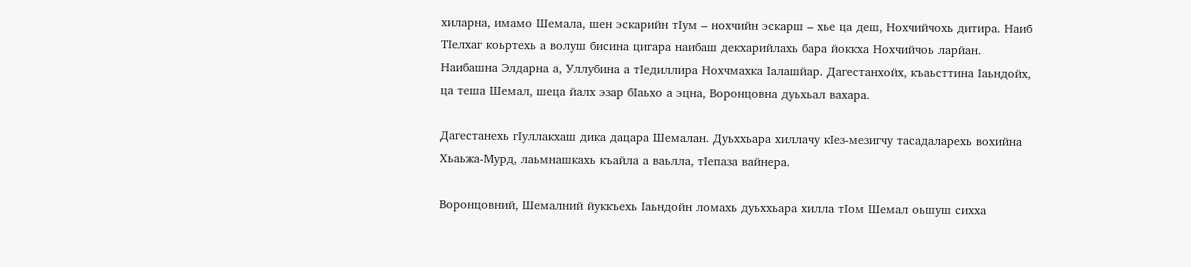хиларна, имамо Шемала, шен эскарийн тIум – нохчийн эскарш – хье ца деш, Нохчийчохь дитира. Наиб ТIелхаг коьртехь а волуш бисина цигара наибаш декхарийлахь бара йоккха Нохчийчоь ларйан. Наибашна Элдарна а, Уллубина а тIедиллира Нохчмахка Iалашйар. Дагестанхойх, къаьсттина Iаьндойх, ца теша Шемал, шеца йалх эзар бIаьхо а эцна, Воронцовна дуьхьал вахара.

Дагестанехь гIуллакхаш дика дацара Шемалан. Дуьххьара хиллачу кIез-мезигчу тасадаларехь вохийна Хьаьжа-Мурд, лаьмнашкахь къайла а ваьлла, тIепаза вайнера.

Воронцовний, Шемалний йуккъехь Iаьндойн ломахь дуьххьара хилла тIом Шемал оьшуш сихха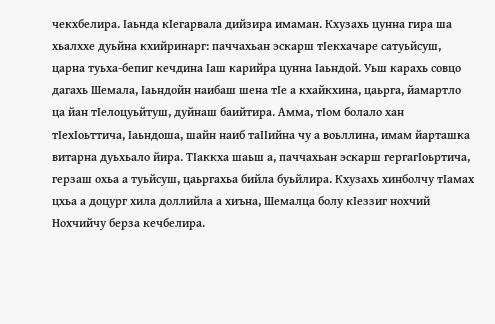чекхбелира. Iаьнда кIегарвала дийзира имаман. Кхузахь цунна гира ша хьалххе дуьйна кхийринарг: паччахьан эскарш тIекхачаре сатуьйсуш, царна туьха-бепиг кечдина Iаш карийра цунна Iаьндой. Уьш карахь совцо дагахь Шемала, Iаьндойн наибаш шена тIе а кхайкхина, цаьрга, йамартло ца йан тIелоцуьйтуш, дуйнаш баийтира. Амма, тIом болало хан тIехIоьттича, Iаьндоша, шайн наиб таIIийна чу а воьллина, имам йарташка витарна дуьхьало йира. ТIаккха шаьш а, паччахьан эскарш гергагIоьртича, герзаш охьа а туьйсуш, цаьргахьа бийла буьйлира. Кхузахь хинболчу тIамах цхьа а доцург хила доллийла а хиъна, Шемалца болу кIеззиг нохчий Нохчийчу берза кечбелира.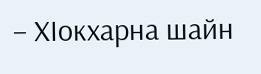– ХIокхарна шайн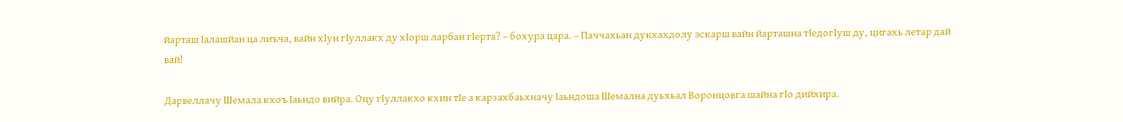йарташ Iалашйан ца лиъча, вайн хIун гIуллакх ду хIорш ларбан гIерта? – бохура цара. – Паччахьан дукхахдолу эскарш вайн йарташна тIедогIуш ду, цигахь летар дай вай!

Дарвеллачу Шемала кхоъ Iаьндо вийра. Оцу гIуллакхо кхин тIе а карзахбаьхначу Iаьндоша Шемална дуьхьал Воронцовга шайна гIo дийхира.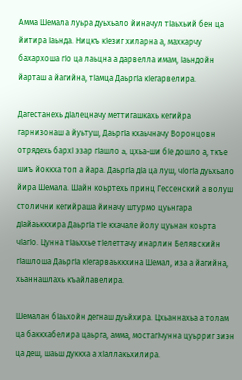Амма Шемала луьра дуьхьало йиначул тIаьхьий бен ца йитира Iаьнда. Ницкъ кIезиг хиларна а, махкарчу бахархоша гIo ца лаьцна а дарвелла имам, Iаьндойн йарташ а йагийна, тIамца ДаьргIа кIегарвелира.

Дагестанехь дIалецначу меттигашкахь кегийра гарнизонаш а йуьтуш, ДаьргIа кхаьчначу Воронцовн отрядехь бархI эзар гIашло a, цхьa-ши бIе дошло а, ткъе шиъ йоккха топ а йара. ДаьргIа дIа ца луш, чIогIа дуьхьало йира Шемала. Шайн коьртехь принц Гессенский а волуш столични кегийраша йиначу штурмо цуьнгара дIайаьккхира ДаьргIа тIе кхачале йолу цуьнан коьрта чIагIо. Цунна тIаьххье тIелеттачу инарлин Белявскийн гIашлоша ДаьргIа кIегарваьккхина Шемал, иза а йагийна, хьаннашлахь къайлавелира.

Шемалан бIаьхойн дегнаш дуьйхира. Цхьаннахьа а толам ца баккхабелира цаьрга, амма, мостагIчунна цуьрриг зиэн ца деш, шаьш дуккха а хIаллакьхилира.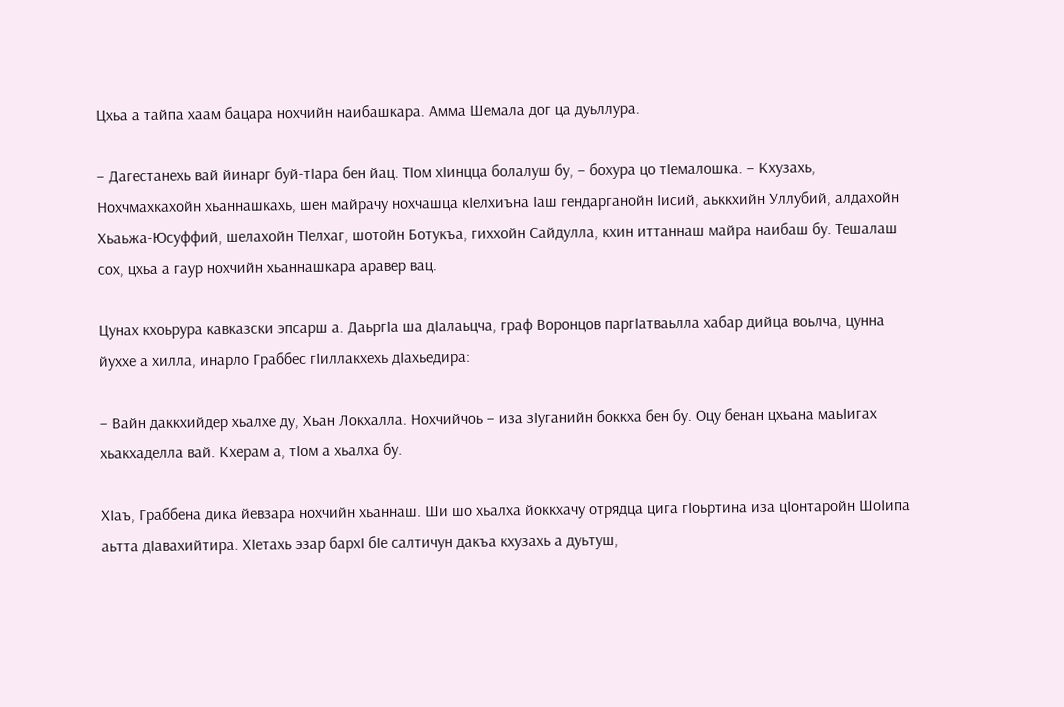Цхьа а тайпа хаам бацара нохчийн наибашкара. Амма Шемала дог ца дуьллура.

– Дагестанехь вай йинарг буй-тIара бен йац. ТIом хIинцца болалуш бу, – бохура цо тIемалошка. – Кхузахь, Нохчмахкахойн хьаннашкахь, шен майрачу нохчашца кIелхиъна Iаш гендарганойн Iисий, аьккхийн Уллубий, алдахойн Хьаьжа-Юсуффий, шелахойн ТIелхаг, шотойн Ботукъа, гиххойн Сайдулла, кхин иттаннаш майра наибаш бу. Тешалаш сох, цхьа а гаур нохчийн хьаннашкара аравер вац.

Цунах кхоьрура кавказски эпсарш а. ДаьргIа ша дIалаьцча, граф Воронцов паргIатваьлла хабар дийца воьлча, цунна йуххе а хилла, инарло Граббес гIиллакхехь дIахьедира:

– Вайн даккхийдер хьалхе ду, Хьан Локхалла. Нохчийчоь – иза зIуганийн боккха бен бу. Оцу бенан цхьана маьIигах хьакхаделла вай. Кхерам а, тIом а хьалха бу.

ХIаъ, Граббена дика йевзара нохчийн хьаннаш. Ши шо хьалха йоккхачу отрядца цига гIоьртина иза цIонтаройн ШоIипа аьтта дIавахийтира. ХIетахь эзар бархI бIе салтичун дакъа кхузахь а дуьтуш,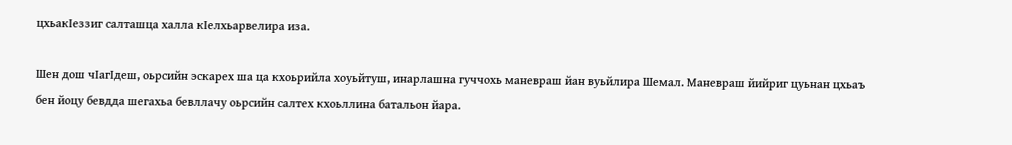цхьакIеззиг салташца халла кIелхьарвелира иза.

Шен дош чIагIдеш, оьрсийн эскарех ша ца кхоьрийла хоуьйтуш, инарлашна гуччохь маневраш йан вуьйлира Шемал. Маневраш йийриг цуьнан цхьаъ бен йоцу бевдда шегахьа бевллачу оьрсийн салтех кхоьллина батальон йара.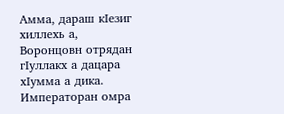Амма, дараш кIезиг хиллехь а, Воронцовн отрядан гIуллакх а дацара хIумма а дика. Императоран омра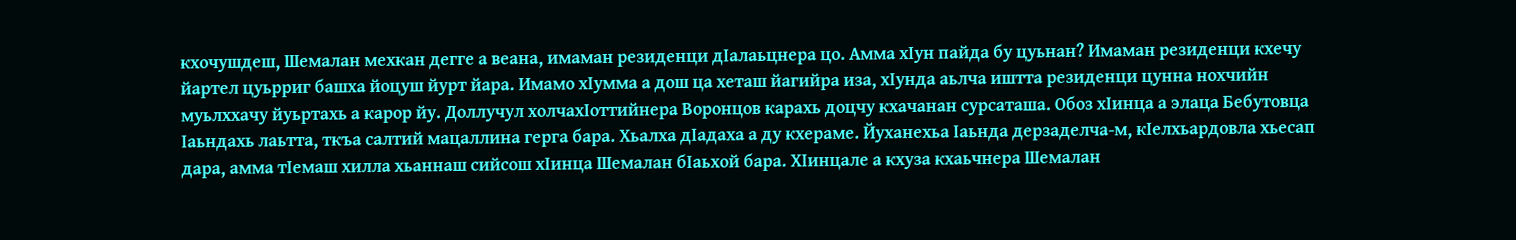кхочушдеш, Шемалан мехкан дегге а веана, имаман резиденци дIалаьцнера цо. Амма хIун пайда бу цуьнан? Имаман резиденци кхечу йартел цуьрриг башха йоцуш йурт йара. Имамо хIумма а дош ца хеташ йагийра иза, хIунда аьлча иштта резиденци цунна нохчийн муьлххачу йуьртахь а карор йу. Доллучул холчахIоттийнера Воронцов карахь доцчу кхачанан сурсаташа. Обоз хIинца а элаца Бебутовца Iаьндахь лаьтта, ткъа салтий мацаллина герга бара. Хьалха дIадаха а ду кхераме. Йуханехьа Iаьнда дерзаделча-м, кIелхьардовла хьесап дара, амма тIемаш хилла хьаннаш сийсош хIинца Шемалан бIаьхой бара. ХIинцале а кхуза кхаьчнера Шемалан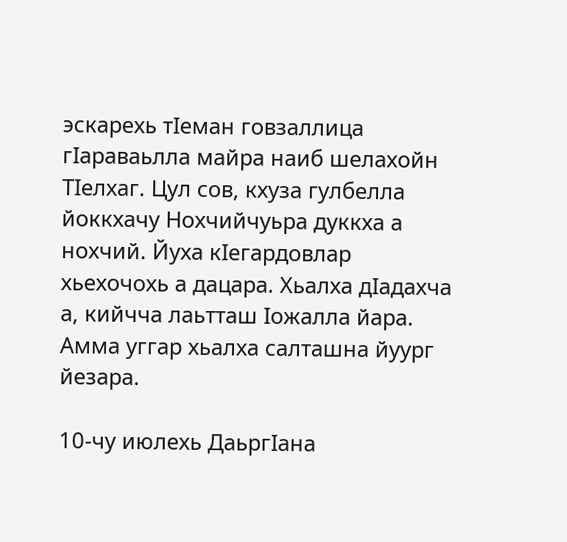эскарехь тIеман говзаллица гIараваьлла майра наиб шелахойн ТIелхаг. Цул сов, кхуза гулбелла йоккхачу Нохчийчуьра дуккха а нохчий. Йуха кIегардовлар хьехочохь а дацара. Хьалха дIадахча а, кийчча лаьтташ Iожалла йара. Амма уггар хьалха салташна йуург йезара.

10-чу июлехь ДаьргIана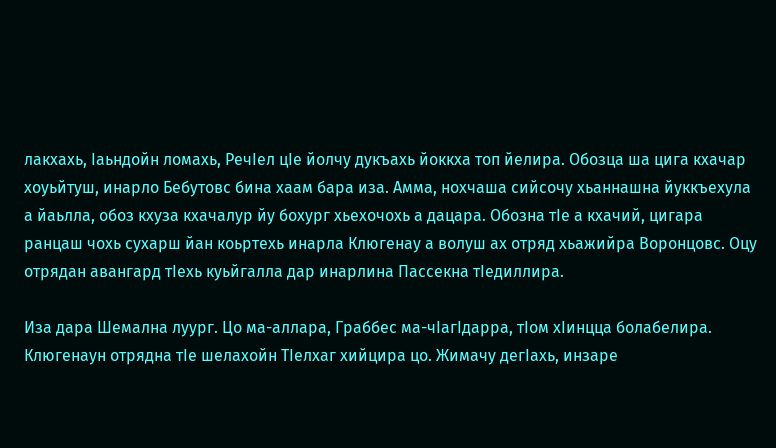лакхахь, Iаьндойн ломахь, РечIел цIе йолчу дукъахь йоккха топ йелира. Обозца ша цига кхачар хоуьйтуш, инарло Бебутовс бина хаам бара иза. Амма, нохчаша сийсочу хьаннашна йуккъехула а йаьлла, обоз кхуза кхачалур йу бохург хьехочохь а дацара. Обозна тIе а кхачий, цигара ранцаш чохь сухарш йан коьртехь инарла Клюгенау а волуш ах отряд хьажийра Воронцовс. Оцу отрядан авангард тIехь куьйгалла дар инарлина Пассекна тIедиллира.

Иза дара Шемална луург. Цо ма-аллара, Граббес ма-чIагIдарра, тIом хIинцца болабелира. Клюгенаун отрядна тIе шелахойн ТIелхаг хийцира цо. Жимачу дегIахь, инзаре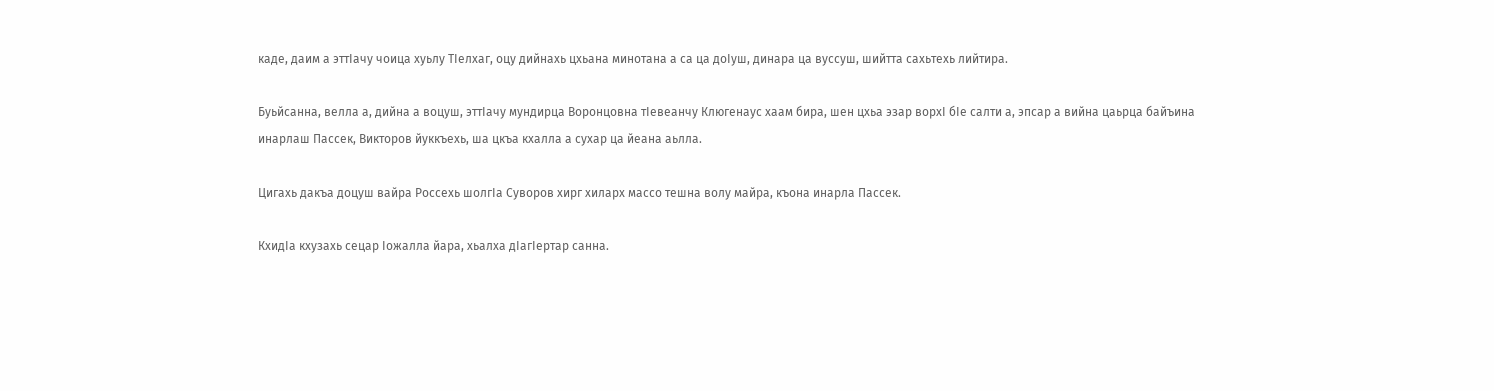каде, даим а эттIачу чоица хуьлу ТIелхаг, оцу дийнахь цхьана минотана а са ца доIуш, динара ца вуссуш, шийтта сахьтехь лийтира.

Буьйсанна, велла а, дийна а воцуш, эттIачу мундирца Воронцовна тIевеанчу Клюгенаус хаам бира, шен цхьа эзар ворхI бIе салти а, эпсар а вийна цаьрца байъина инарлаш Пассек, Викторов йуккъехь, ша цкъа кхалла а сухар ца йеана аьлла.

Цигахь дакъа доцуш вайра Россехь шолгIа Суворов хирг хиларх массо тешна волу майра, къона инарла Пассек.

КхидIа кхузахь сецар Iожалла йара, хьалха дIагIертар санна.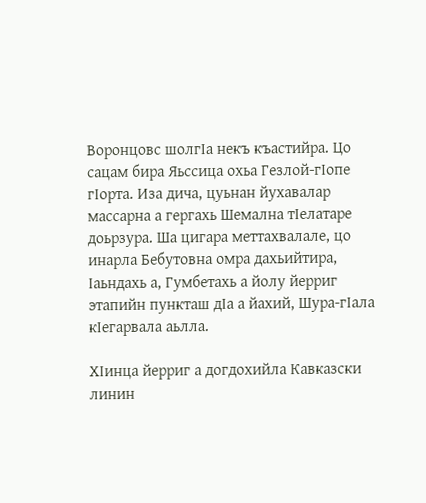Воронцовс шолгIа некъ къастийра. Цо сацам бира Яьссица охьа Гезлой-гIопе гIорта. Иза дича, цуьнан йухавалар массарна а гергахь Шемална тIелатаре доьрзура. Ша цигара меттахвалале, цо инарла Бебутовна омра дахьийтира, Iаьндахь а, Гумбетахь а йолу йерриг этапийн пункташ дIа а йахий, Шура-гIала кIегарвала аьлла.

ХIинца йерриг а догдохийла Кавказски линин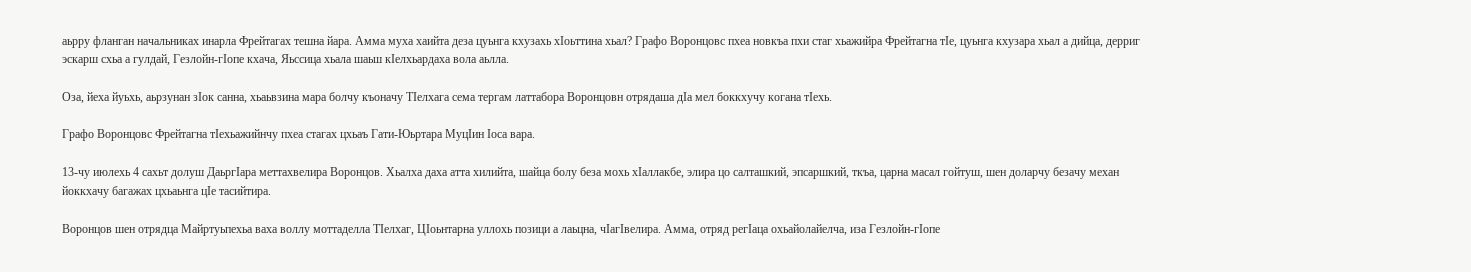аьрру фланган начальниках инарла Фрейтагах тешна йара. Амма муха хаийта деза цуьнга кхузахь хIоьттина хьал? Графо Воронцовс пхеа новкъа пхи стаг хьажийра Фрейтагна тIе, цуьнга кхузара хьал а дийца, дерриг эскарш схьа а гулдай, Гезлойн-гIопе кхача, Яьссица хьала шаьш кIелхьардаха вола аьлла.

Оза, йеха йуьхь, аьрзунан зIок санна, хьаьвзина мара болчу къоначу ТIелхага сема тергам латтабора Воронцовн отрядаша дIа мел боккхучу когана тIехь.

Графо Воронцовс Фрейтагна тIехьажийнчу пхеа стагах цхьаъ Гати-Юьртара МуцIин Iоса вара.

13-чу июлехь 4 сахьт долуш ДаьргIара меттахвелира Воронцов. Хьалха даха атта хилийта, шайца болу беза мохь хIаллакбе, элира цо салташкий, эпсаршкий, ткъа, царна масал гойтуш, шен доларчу безачу механ йоккхачу багажах цхьаьнга цIе тасийтира.

Воронцов шен отрядца Майртуьпехьа ваха воллу моттаделла ТIелхаг, ЦIоьнтарна уллохь позици а лаьцна, чIагIвелира. Амма, отряд регIаца охьайолайелча, иза Гезлойн-гIопе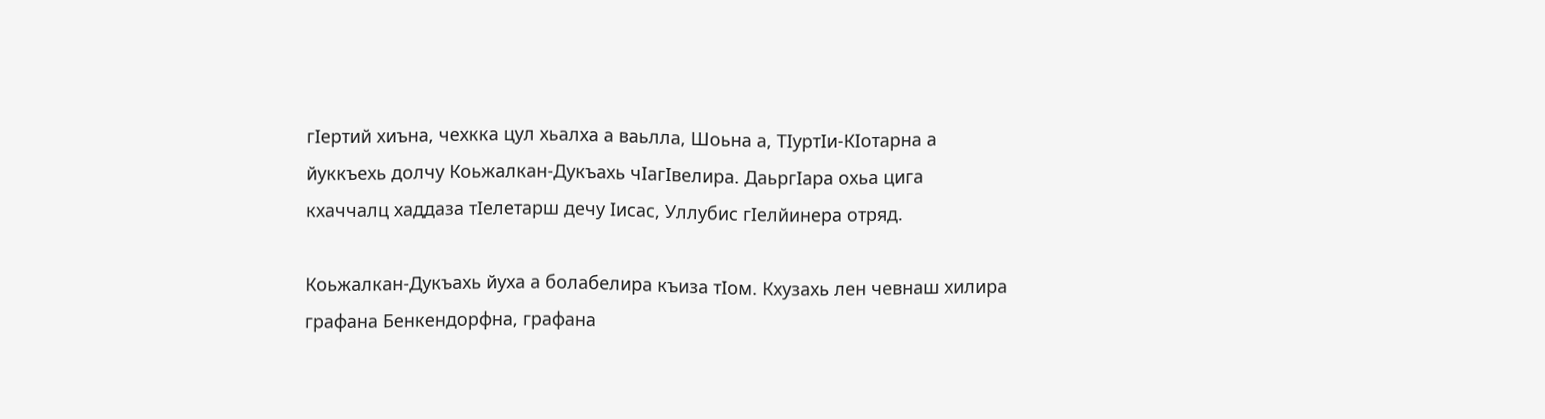гIертий хиъна, чехкка цул хьалха а ваьлла, Шоьна а, ТIуртIи-КIотарна а йуккъехь долчу Коьжалкан-Дукъахь чIагIвелира. ДаьргIара охьа цига кхаччалц хаддаза тIелетарш дечу Iисас, Уллубис гIелйинера отряд.

Коьжалкан-Дукъахь йуха а болабелира къиза тIом. Кхузахь лен чевнаш хилира графана Бенкендорфна, графана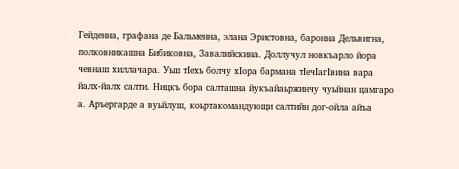Гейденна, графана де Бальменна, элана Эристовна, баронна Дельвигна, полковникашна Бибиковна, Завалийскина. Доллучул новкъарло йора чевнаш хиллачара. Уьш тIехь болчу хIора бармана тIечIагIвина вара йалх-йалх салти. Ницкъ бора салташна йукъайаьржинчу чуьйнан цамгаро а. Аръергарде а вуьйлуш, коьртакомандующи салтийн дог-ойла айъа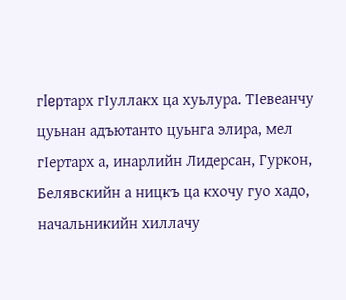гIepтарх гIуллакх ца хуьлура. ТIевеанчу цуьнан адъютанто цуьнга элира, мел гIертарх а, инарлийн Лидерсан, Гуркон, Белявскийн а ницкъ ца кхочу гуо хадо, начальникийн хиллачу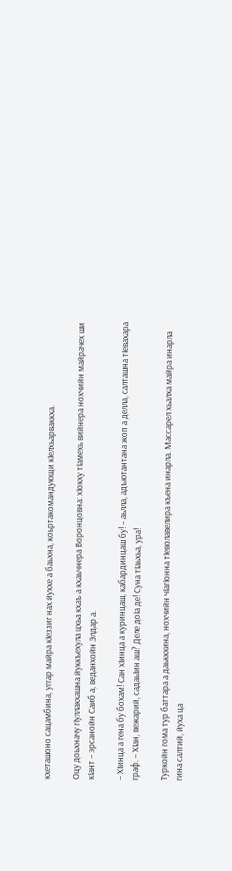кхеташоно сацамбина, уггар майра кIеззиг нах йуххе а баьхна, коьртакомандующи кIелхьарваккха.

Оцу доьхначу гIуллакхашна йуккъехула цхьа кхаъ а кхаьчнера Воронцовна: хIокху тIамехь вийнера нохчийн майрачех ши кIант – эрсанойн Саиб а, веданхойн Элдар а.

– ХIинца а гена бу бохам! Сан хIинца а куринцаш, кабардинцаш бу! – аьлла, адъютантана жоп а делла, салташна тIевахара граф. – ХIан, вежарий, садаьIин аш? Деле доIа де! Суна тIаьхьа, ура!

Туркойн гома тур баттара а даьккхина, нохчийн чIагIонна тIеволавелира къена инарла. Массарел хьалха майра инарла гина салтий, йуха ца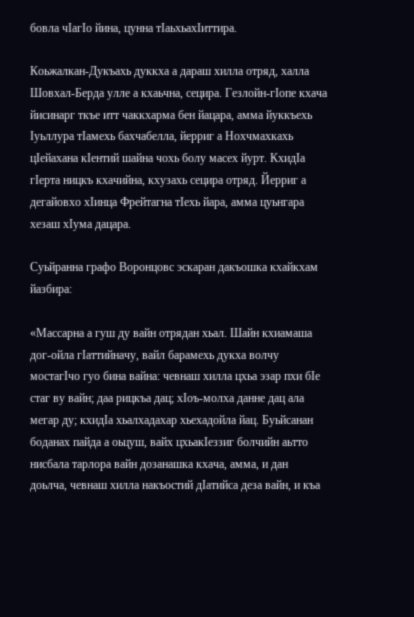бовла чIагIо йина, цунна тIаьхьахIиттира.

Коьжалкан-Дукъахь дуккха а дараш хилла отряд, халла Шовхал-Берда улле а кхаьчна, сецира. Гезлойн-гIопе кхача йисинарг ткъе итт чаккхарма бен йацара, амма йуккъехь Iуьллура тIамехь бахчабелла, йерриг а Нохчмахкахь цIейахана кIентий шайна чохь болу масех йурт. КхидIа гIерта ницкъ кхачийна, кхузахь сецира отряд. Йерриг а дегайовхо хIинца Фрейтагна тIехь йара, амма цуьнгара хезаш хIума дацара.

Суьйранна графо Воронцовс эскаран дакъошка кхайкхам йазбира:

«Массарна а гуш ду вайн отрядан хьал. Шайн кхиамаша дог-ойла гIаттийначу, вайл барамехь дукха волчу мостагIчо гуо бина вайна: чевнаш хилла цхьа эзар пхи бIе стаг ву вайн; даа рицкъа дац; хIоъ-молха данне дац ала мегар ду; кхидIа хьалхадахар хьехадойла йац. Буьйсанан боданах пайда а оьцуш, вайх цхьакIеззиг болчийн аьтто нисбала тарлора вайн дозанашка кхача, амма, и дан доьлча, чевнаш хилла накъостий дIатийса деза вайн, и къа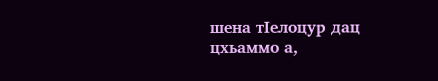шена тIелоцур дац цхьаммо а,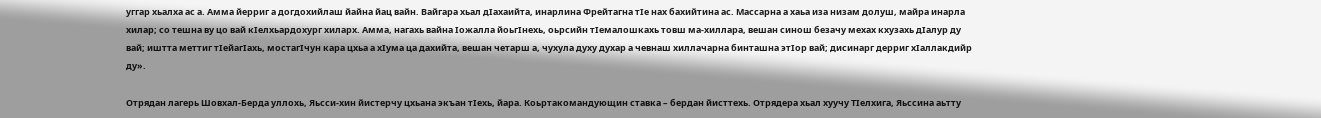уггар хьалха ас а. Амма йерриг а догдохийлаш йайна йац вайн. Вайгара хьал дIахаийта, инарлина Фрейтагна тIе нах бахийтина ас. Массарна а хаьа иза низам долуш, майра инарла хилар; со тешна ву цо вай кIелхьардохург хиларх. Амма, нагахь вайна Iожалла йоьгIнехь, оьрсийн тIемалошкахь товш ма-хиллара, вешан синош безачу мехах кхузахь дIалур ду вай; иштта меттиг тIейагIахь, мостагIчун кара цхьа а хIума ца дахийта, вешан четарш а, чухула духу духар а чевнаш хиллачарна бинташна этIор вай; дисинарг дерриг хIаллакдийр ду».

Отрядан лагерь Шовхал-Берда уллохь, Яьсси-хин йистерчу цхьана экъан тIехь, йара. Коьртакомандующин ставка – бердан йисттехь. Отрядера хьал хуучу ТIелхига, Яьссина аьтту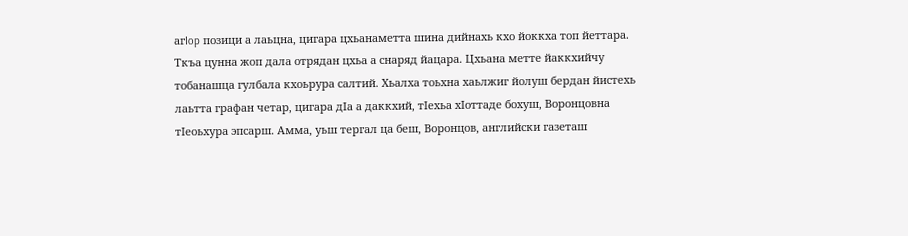aгIop позици а лаьцна, цигара цхьанаметта шина дийнахь кхо йоккха топ йеттара. Ткъа цунна жоп дала отрядан цхьа а снаряд йацара. Цхьана метте йаккхийчу тобанашца гулбала кхоьрура салтий. Хьалха тоьхна хаьлжиг йолуш бердан йистехь лаьтта графан четар, цигара дIа а даккхий, тIехьа хIоттаде бохуш, Воронцовна тIеоьхура эпсарш. Амма, уьш тергал ца беш, Воронцов, английски газеташ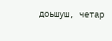доьшуш, четар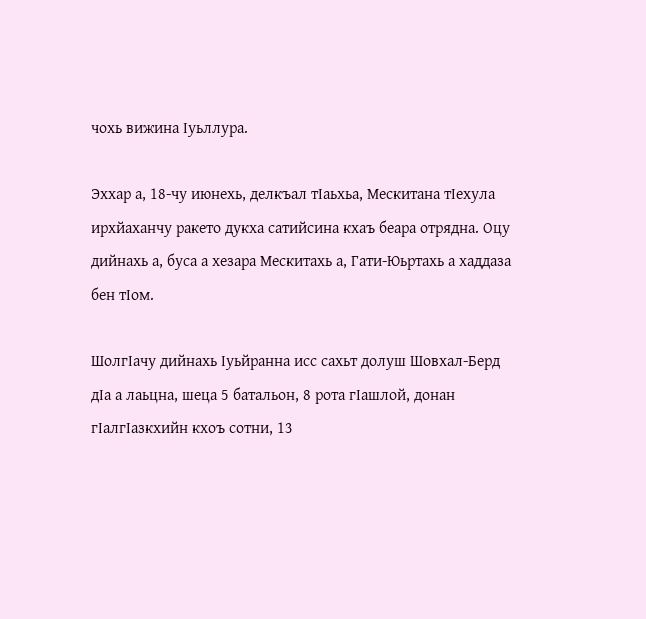чохь вижина Iуьллура.

Эххар а, 18-чу июнехь, делкъал тIаьхьа, Мескитана тIехула ирхйаханчу ракето дукха сатийсина кхаъ беара отрядна. Оцу дийнахь а, буса а хезара Мескитахь а, Гати-Юьртахь а хаддаза бен тIом.

ШолгIачу дийнахь Iуьйранна исс сахьт долуш Шовхал-Берд дIа а лаьцна, шеца 5 батальон, 8 рота гIашлой, донан гIалгIазкхийн кхоъ сотни, 13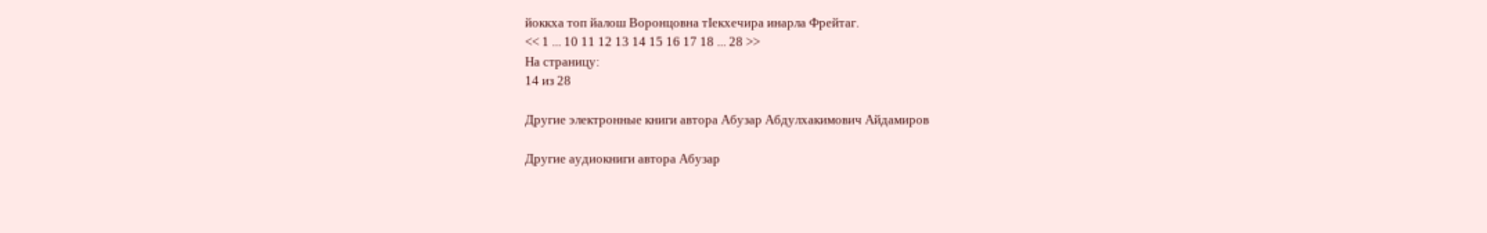йоккха топ йалош Воронцовна тIекхечира инарла Фрейтаг.
<< 1 ... 10 11 12 13 14 15 16 17 18 ... 28 >>
На страницу:
14 из 28

Другие электронные книги автора Абузар Абдулхакимович Айдамиров

Другие аудиокниги автора Абузар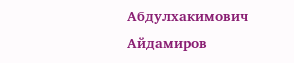Абдулхакимович Айдамиров